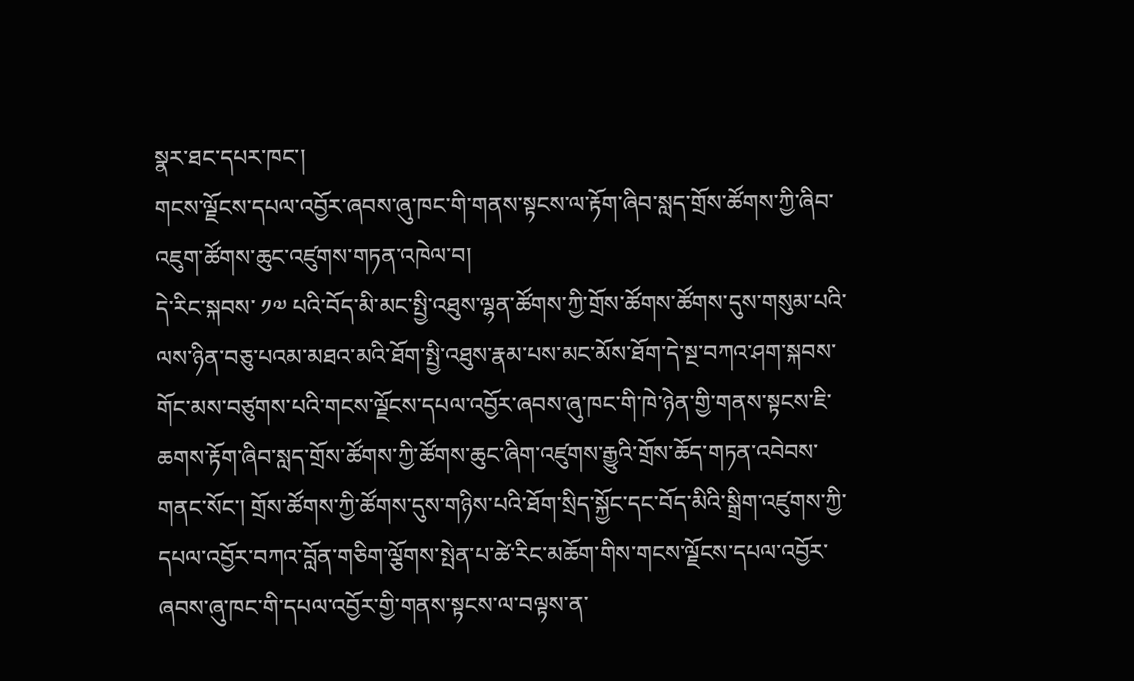སྣར་ཐང་དཔར་ཁང་།
གངས་ལྗོངས་དཔལ་འབྱོར་ཞབས་ཞུ་ཁང་གི་གནས་སྟངས་ལ་རྟོག་ཞིབ་སླད་གྲོས་ཚོགས་ཀྱི་ཞིབ་འཇུག་ཚོགས་ཆུང་འཛུགས་གཏན་འཁེལ་བ།
དེ་རིང་སྐབས་ ༡༧ པའི་བོད་མི་མང་སྤྱི་འཐུས་ལྷན་ཚོགས་ཀྱི་གྲོས་ཚོགས་ཚོགས་དུས་གསུམ་པའི་ལས་ཉིན་བཅུ་པའམ་མཐའ་མའི་ཐོག་སྤྱི་འཐུས་རྣམ་པས་མང་མོས་ཐོག་དེ་སྔ་བཀའ་ཤག་སྐབས་གོང་མས་བཙུགས་པའི་གངས་ལྗོངས་དཔལ་འབྱོར་ཞབས་ཞུ་ཁང་གི་ཁེ་ཉེན་གྱི་གནས་སྟངས་ཇི་ཆགས་རྟོག་ཞིབ་སླད་གྲོས་ཚོགས་ཀྱི་ཚོགས་ཆུང་ཞིག་འཛུགས་རྒྱུའི་གྲོས་ཆོད་གཏན་འབེབས་གནང་སོང་། གྲོས་ཚོགས་ཀྱི་ཚོགས་དུས་གཉིས་པའི་ཐོག་སྲིད་སྐྱོང་དང་བོད་མིའི་སྒྲིག་འཛུགས་ཀྱི་དཔལ་འབྱོར་བཀའ་བློན་གཅིག་ལྕོགས་སྤེན་པ་ཚེ་རིང་མཆོག་གིས་གངས་ལྗོངས་དཔལ་འབྱོར་ཞབས་ཞུ་ཁང་གི་དཔལ་འབྱོར་གྱི་གནས་སྟངས་ལ་བལྟས་ན་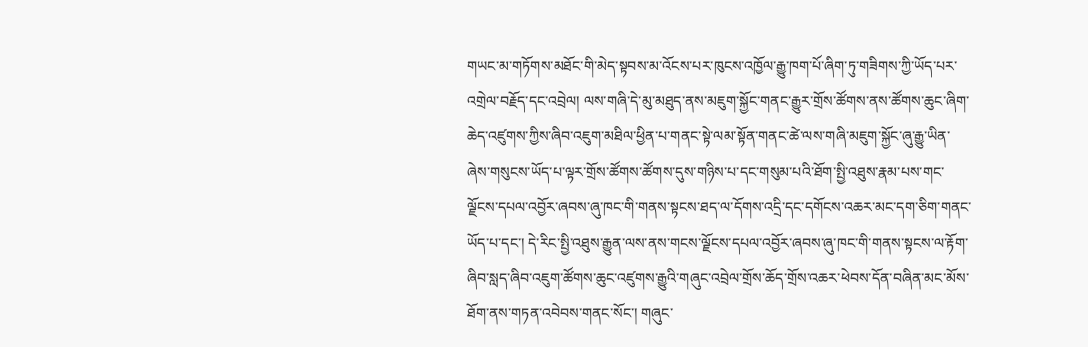གཡང་མ་གཏོགས་མཐོང་གི་མེད་སྟབས་མ་འོངས་པར་ཁུངས་འཁྱོལ་རྒྱུ་ཁག་པོ་ཞིག་ཏུ་གཟིགས་ཀྱི་ཡོད་པར་འགྲེལ་བརྗོད་དང་འབྲེལ། ལས་གཞི་དེ་མུ་མཐུད་ནས་མཇུག་སྐྱོང་གནང་རྒྱུར་གྲོས་ཚོགས་ནས་ཚོགས་ཆུང་ཞིག་ཆེད་འཛུགས་ཀྱིས་ཞིབ་འཇུག་མཐིལ་ཕྱིན་པ་གནང་སྟེ་ལམ་སྟོན་གནང་ཚེ་ལས་གཞི་མཇུག་སྐྱོང་ཞུ་རྒྱུ་ཡིན་ཞེས་གསུངས་ཡོད་པ་ལྟར་གྲོས་ཚོགས་ཚོགས་དུས་གཉིས་པ་དང་གསུམ་པའི་ཐོག་སྤྱི་འཐུས་རྣམ་པས་གང་ལྗོངས་དཔལ་འབྱོར་ཞབས་ཞུ་ཁང་གི་གནས་སྟངས་ཐད་ལ་དོགས་འདྲི་དང་དགོངས་འཆར་མང་དག་ཅིག་གནང་ཡོད་པ་དང་། དེ་རིང་སྤྱི་འཐུས་རྒྱུན་ལས་ནས་གངས་ལྗོངས་དཔལ་འབྱོར་ཞབས་ཞུ་ཁང་གི་གནས་སྟངས་ལ་རྟོག་ཞིབ་སླད་ཞིབ་འཇུག་ཚོགས་ཆུང་འཛུགས་རྒྱུའི་གཞུང་འབྲེལ་གྲོས་ཆོད་གྲོས་འཆར་ཕེབས་དོན་བཞིན་མང་མོས་ཐོག་ནས་གཏན་འབེབས་གནང་སོང་། གཞུང་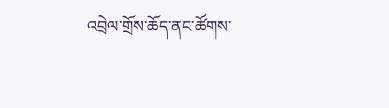འབྲེལ་གྲོས་ཆོད་ནང་ཚོགས་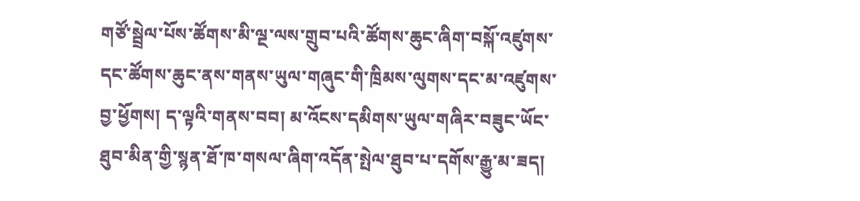གཙོ་སྦྲེལ་པོས་ཚོགས་མི་ལྔ་ལས་གྲུབ་པའི་ཚོགས་ཆུང་ཞིག་བསྐོ་འཛུགས་དང་ཚོགས་ཆུང་ནས་གནས་ཡུལ་གཞུང་གི་ཁྲིམས་ལུགས་དང་མ་འཛུགས་བྱ་ཕྱོགས། ད་ལྟའི་གནས་བབ། མ་འོངས་དམིགས་ཡུལ་གཞིར་བཟུང་ཡོང་ཐུབ་མིན་གྱི་སྙན་ཐོ་ཁ་གསལ་ཞིག་འདོན་སྤེལ་ཐུབ་པ་དགོས་རྒྱུ་མ་ཟད།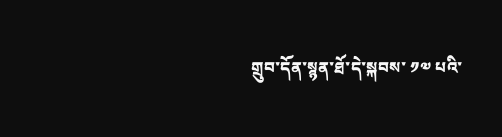གྲུབ་དོན་སྙན་ཐོ་དེ་སྐབས་ ༡༧ པའི་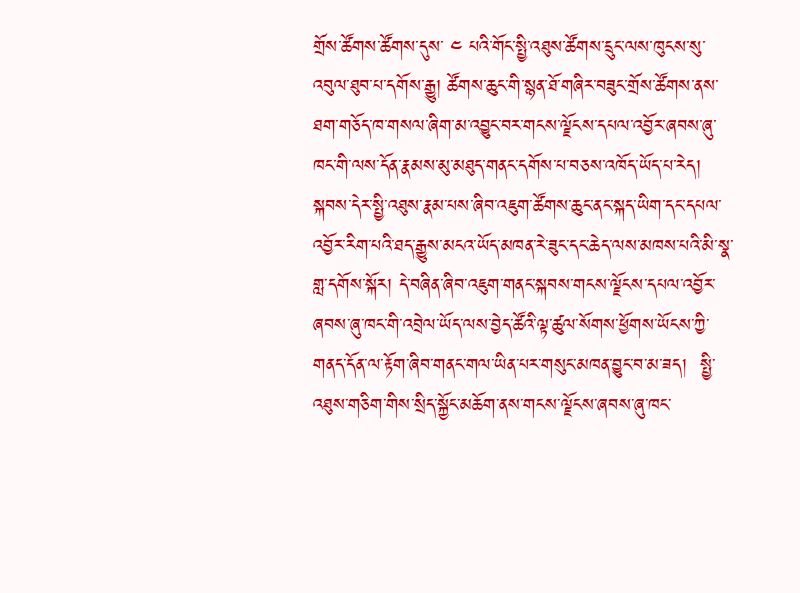གྲོས་ཚོགས་ཚོགས་དུས་ ༤ པའི་གོང་སྤྱི་འཐུས་ཚོགས་དྲུང་ལས་ཁུངས་སུ་འབུལ་ཐུབ་པ་དགོས་རྒྱུ། ཚོགས་ཆུང་གི་སྙན་ཐོ་གཞིར་བཟུང་གྲོས་ཚོགས་ནས་ཐག་གཅོད་ཁ་གསལ་ཞིག་མ་འབྱུང་བར་གངས་ལྗོངས་དཔལ་འབྱོར་ཞབས་ཞུ་ཁང་གི་ལས་དོན་རྣམས་མུ་མཐུད་གནང་དགོས་པ་བཅས་འཁོད་ཡོད་པ་རེད། སྐབས་དེར་སྤྱི་འཐུས་རྣམ་པས་ཞིབ་འཇུག་ཚོགས་ཆུང་ནང་སྐད་ཡིག་དང་དཔལ་འབྱོར་རིག་པའི་ཐད་རྒྱུས་མངའ་ཡོད་མཁན་རེ་ཟུང་དང་ཆེད་ལས་མཁས་པའི་མི་སྣ་གླ་དགོས་སྐོར། དེ་བཞིན་ཞིབ་འཇུག་གནང་སྐབས་གངས་ལྗོངས་དཔལ་འབྱོར་ཞབས་ཞུ་ཁང་གི་འབྲེལ་ཡོད་ལས་བྱེད་ཚོའི་ལྟ་ཚུལ་སོགས་ཕྱོགས་ཡོངས་ཀྱི་གནད་དོན་ལ་རྟོག་ཞིབ་གནང་གལ་ཡིན་པར་གསུང་མཁན་བྱུང་བ་མ་ཟད།  སྤྱི་འཐུས་གཅིག་གིས་སྲིད་སྐྱོང་མཆོག་ནས་གངས་ལྗོངས་ཞབས་ཞུ་ཁང་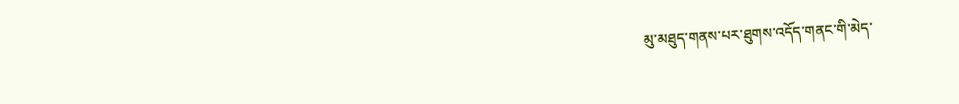མུ་མཐུད་གནས་པར་ཐུགས་འདོད་གནང་གི་མེད་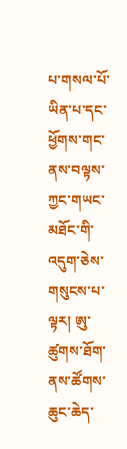པ་གསལ་པོ་ཡིན་པ་དང་ཕྱོགས་གང་ནས་བལྟས་ཀྱང་གཡང་མཐོང་གི་འདུག་ཅེས་གསུངས་པ་ལྟར། ཨུ་ཚུགས་ཐོག་ནས་ཚོགས་ཆུང་ཆེད་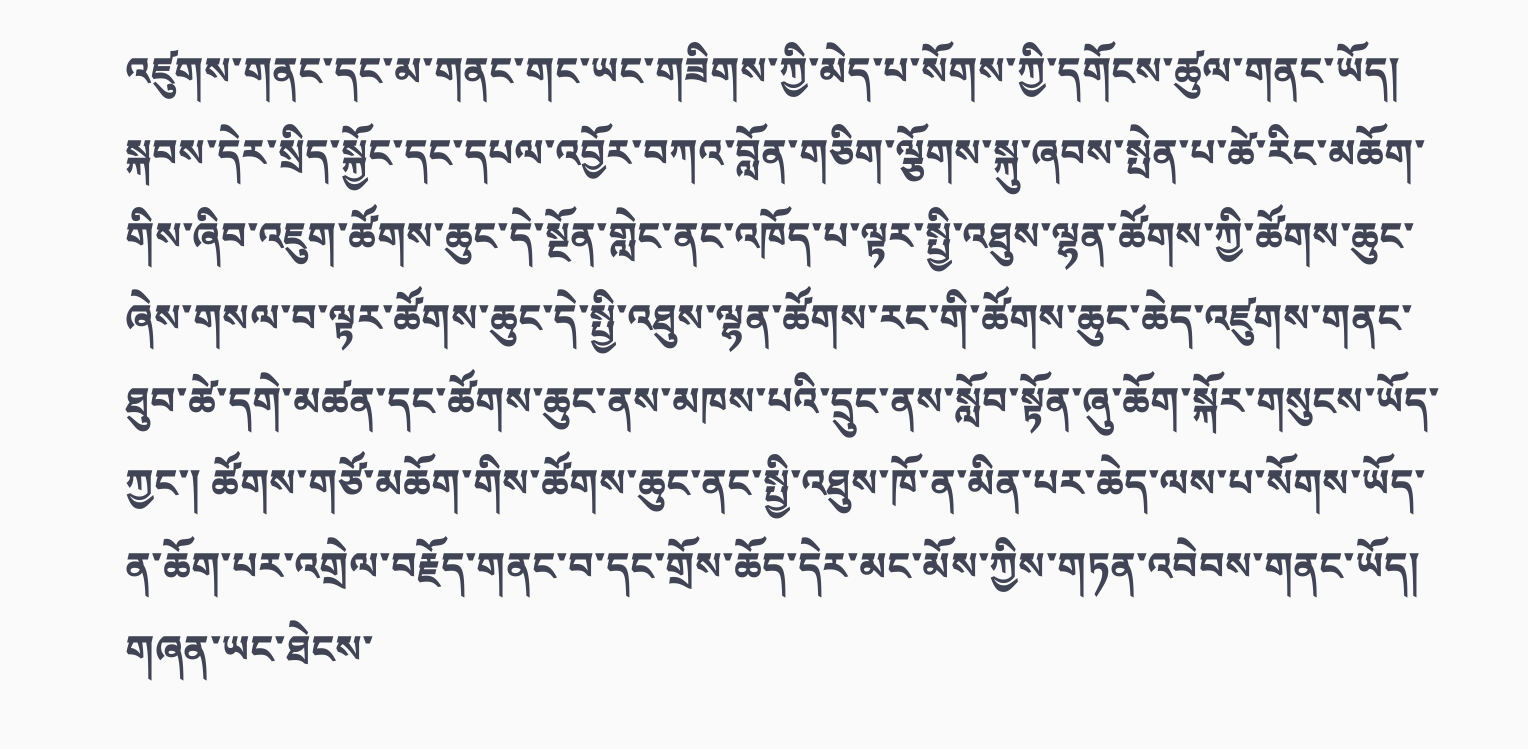འཛུགས་གནང་དང་མ་གནང་གང་ཡང་གཟིགས་ཀྱི་མེད་པ་སོགས་ཀྱི་དགོངས་ཚུལ་གནང་ཡོད། སྐབས་དེར་སྲིད་སྐྱོང་དང་དཔལ་འབྱོར་བཀའ་བློན་གཅིག་ལྕོགས་སྐུ་ཞབས་སྤེན་པ་ཚེ་རིང་མཆོག་གིས་ཞིབ་འཇུག་ཚོགས་ཆུང་དེ་སྔོན་གླེང་ནང་འཁོད་པ་ལྟར་སྤྱི་འཐུས་ལྷན་ཚོགས་ཀྱི་ཚོགས་ཆུང་ཞེས་གསལ་བ་ལྟར་ཚོགས་ཆུང་དེ་སྤྱི་འཐུས་ལྷན་ཚོགས་རང་གི་ཚོགས་ཆུང་ཆེད་འཛུགས་གནང་ཐུབ་ཚེ་དགེ་མཚན་དང་ཚོགས་ཆུང་ནས་མཁས་པའི་དྲུང་ནས་སློབ་སྟོན་ཞུ་ཆོག་སྐོར་གསུངས་ཡོད་ཀྱང་། ཚོགས་གཙོ་མཆོག་གིས་ཚོགས་ཆུང་ནང་སྤྱི་འཐུས་ཁོ་ན་མིན་པར་ཆེད་ལས་པ་སོགས་ཡོད་ན་ཆོག་པར་འགྲེལ་བརྗོད་གནང་བ་དང་གྲོས་ཆོད་དེར་མང་མོས་ཀྱིས་གཏན་འབེབས་གནང་ཡོད། གཞན་ཡང་ཐེངས་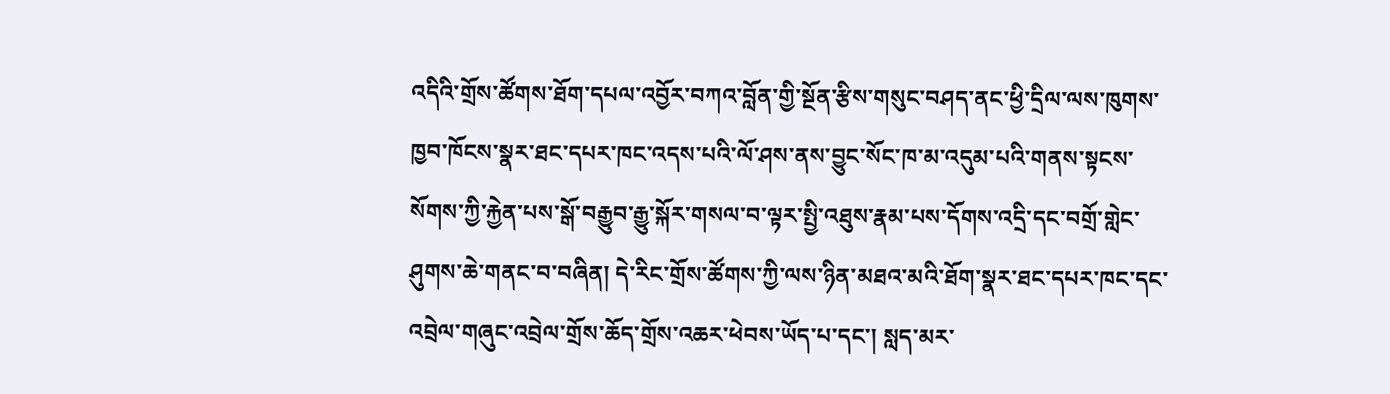འདིའི་གྲོས་ཚོགས་ཐོག་དཔལ་འབྱོར་བཀའ་བློན་གྱི་སྔོན་རྩིས་གསུང་བཤད་ནང་ཕྱི་དྲིལ་ལས་ཁུགས་ཁྱབ་ཁོངས་སྣར་ཐང་དཔར་ཁང་འདས་པའི་ལོ་ཤས་ནས་བྱུང་སོང་ཁ་མ་འདུམ་པའི་གནས་སྟངས་སོགས་ཀྱི་རྐྱེན་པས་སྒོ་བརྒྱུབ་རྒྱུ་སྐོར་གསལ་བ་ལྟར་སྤྱི་འཐུས་རྣམ་པས་དོགས་འདྲི་དང་བགྲོ་གླེང་ཤུགས་ཆེ་གནང་བ་བཞིན། དེ་རིང་གྲོས་ཚོགས་ཀྱི་ལས་ཉིན་མཐའ་མའི་ཐོག་སྣར་ཐང་དཔར་ཁང་དང་འབྲེལ་གཞུང་འབྲེལ་གྲོས་ཆོད་གྲོས་འཆར་ཕེབས་ཡོད་པ་དང་། སླད་མར་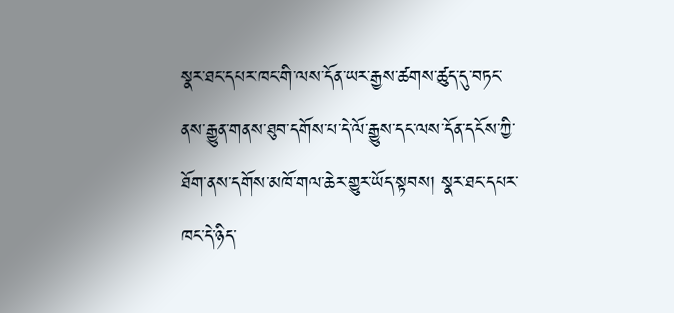སྣར་ཐང་དཔར་ཁང་གི་ལས་དོན་ཡར་རྒྱས་ཚགས་ཚུད་དུ་བཏང་ནས་རྒྱུན་གནས་ཐུབ་དགོས་པ་དེ་ལོ་རྒྱུས་དང་ལས་དོན་དངོས་ཀྱི་ཐོག་ནས་དགོས་མཁོ་གལ་ཆེར་གྱུར་ཡོད་སྟབས། སྣར་ཐང་དཔར་ཁང་དེ་ཉིད་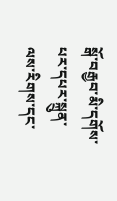སྒོ་བརྒྱབ་མི་དགོས་པར་དཔར་སྐྲུན་ལས་རིགས་དང་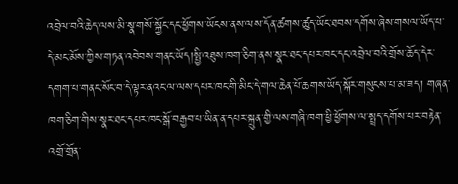འབྲེལ་བའི་ཆེད་ལས་མི་སྣ་གསོ་སྐྱོང་དང་ཕྱོགས་ཡོངས་ནས་ལས་དོན་ཚགས་ཚུད་ཡོང་ཐབས་དགོས་ཞེས་གསལ་ཡོད་པ་དེ་མང་མོས་ཀྱིས་གཏན་འབེབས་གནང་ཡོད།སྤྱི་འཐུས་ཁག་ཅིག་ནས་སྣར་ཐང་དཔར་ཁང་དང་འབྲེལ་བའི་གྲོས་ཆོད་དེར་དགག་པ་གནང་སོང་བ་དེ་ལྟར་ནའང་ལ་ལས་དཔར་ཁང་གི་མིང་དེ་གལ་ཆེན་པོ་ཆགས་ཡོད་སྐོར་གསུངས་པ་མ་ཟད། གཞན་ཁག་ཅིག་གིས་སྣར་ཐང་དཔར་ཁང་སྒོ་བརྒྱབ་པ་ཡིན་ན་དཔར་སྐྲུན་གྱི་ལས་གཞི་ཁག་ཕྱི་ཕྱོགས་ལ་སྤྲད་དགོས་པར་བརྟེན་འགྲོ་གྲོན་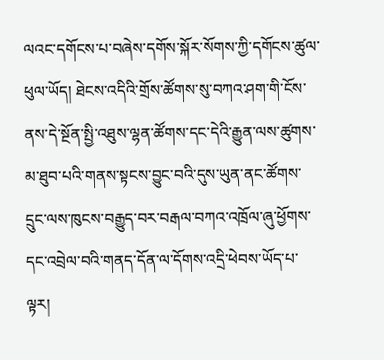ལའང་དགོངས་པ་བཞེས་དགོས་སྐོར་སོགས་ཀྱི་དགོངས་ཚུལ་ཕུལ་ཡོད། ཐེངས་འདིའི་གྲོས་ཚོགས་སུ་བཀའ་ཤག་གི་ངོས་ནས་དེ་སྔོན་སྤྱི་འཐུས་ལྷན་ཚོགས་དང་དེའི་རྒྱུན་ལས་ཚུགས་མ་ཐུབ་པའི་གནས་སྟངས་བྱུང་བའི་དུས་ཡུན་ནང་ཚོགས་དྲུང་ལས་ཁུངས་བརྒྱུད་བར་བརྒལ་བཀའ་འཁྲོལ་ཞུ་ཕྱོགས་དང་འབྲེལ་བའི་གནད་དོན་ལ་དོགས་འདྲི་ཕེབས་ཡོད་པ་ལྟར།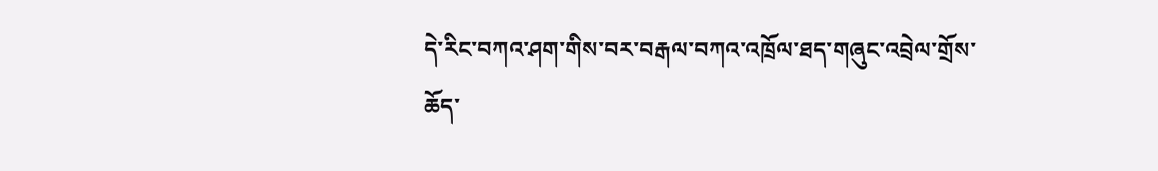དེ་རིང་བཀའ་ཤག་གིས་བར་བརྒལ་བཀའ་འཁྲོལ་ཐད་གཞུང་འབྲེལ་གྲོས་ཆོད་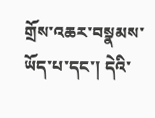གྲོས་འཆར་བསྣམས་ཡོད་པ་དང་། དེའི་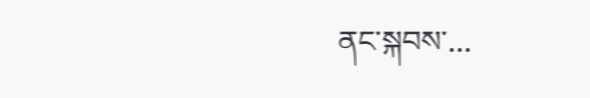ནང་སྐབས་...